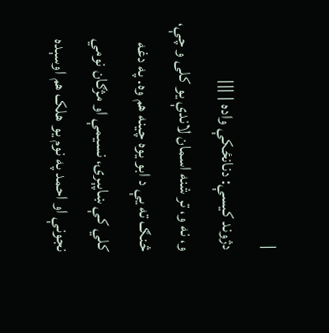|
دژوند کيسې: دنانځکې واده | |||
و، نه و، تر شنه اسمان لاندې يو کلى و چې، څنګ ته يې د ابو يوه چينه هم وه. په دغه کلي کې ښاپېرۍ، نسيمې او مژګان نومي نجونې او احمد په نوم يو هلک هم اوسېده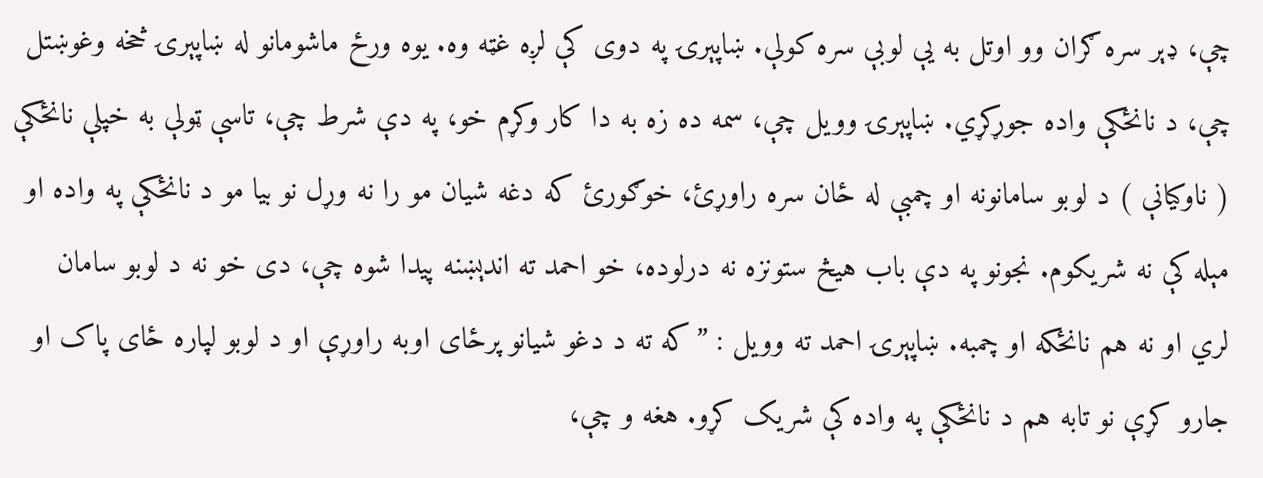چې، ډېر سره ګران وو اوتل به يې لوبې سره کولې. ښاپېرۍ په دوی کې لږه غټه وه. يوه ورځ ماشومانو له ښاپېرۍ څخه وغوښتل چې، د نانځکې واده جوړکړي. ښاپېرۍ وويل چې، سمه ده زه به دا کار وکړم خو، په دې شرط چې، تاسې ټولې به خپلې نانځکې ( ناوکيانې ) د لوبو سامانونه او چمبې له ځان سره راوړئ، خوګورئ که دغه شيان مو را نه وړل نو بيا مو د نانځکې په واده او مېله کې نه شريکوم. نجونو په دې باب هيڅ ستونزه نه درلوده، خو احمد ته اندېښنه پيدا شوه چې، دی خو نه د لوبو سامان لري او نه هم نانځکه او چمبه. ښاپېرۍ احمد ته وويل : ”که ته د دغو شيانو پرځای اوبه راوړې او د لوبو لپاره ځای پاک او جارو کړې نو تابه هم د نانځکې په واده کې شريک کړو. هغه و چې،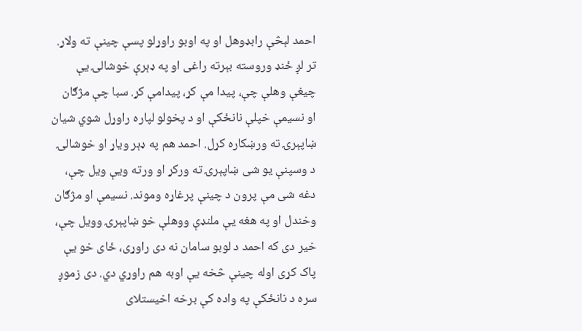احمد لېڅې رابډوهل او په اوبو راوړلو پسې چينې ته ولاړ. تر لږ ځنډ وروسته بېرته راغی او په ډېرې خوشالۍ يې چيغې وهلې چې، پيدا مې کړ، پيدامې کړ. سبا چې مژګان او نسيمې خپلې نانځکې او د پخولو لپاره راوړل شوي شيان ښاپېرۍ ته ورښکاره کړل. احمد هم په ډېر وياړ او خوشالۍ د وسپنې يو شی ښاپېرۍ ته ورکړ او ورته ويې ويل چې، دغه شی مې پرون د چينې پرغاړه وموند. نسيمې او مژګان وخندل او په هغه يې ملنډې ووهلې خو ښاپېرۍ وويل چې، خير دی که احمد د لوبو سامان نه دی راوړی، ځای خو يې پاک کړی اوله چينې څخه يې اوبه هم راوړي دي. دی زموږ سره د نانځکې په واده کې برخه اخيستلای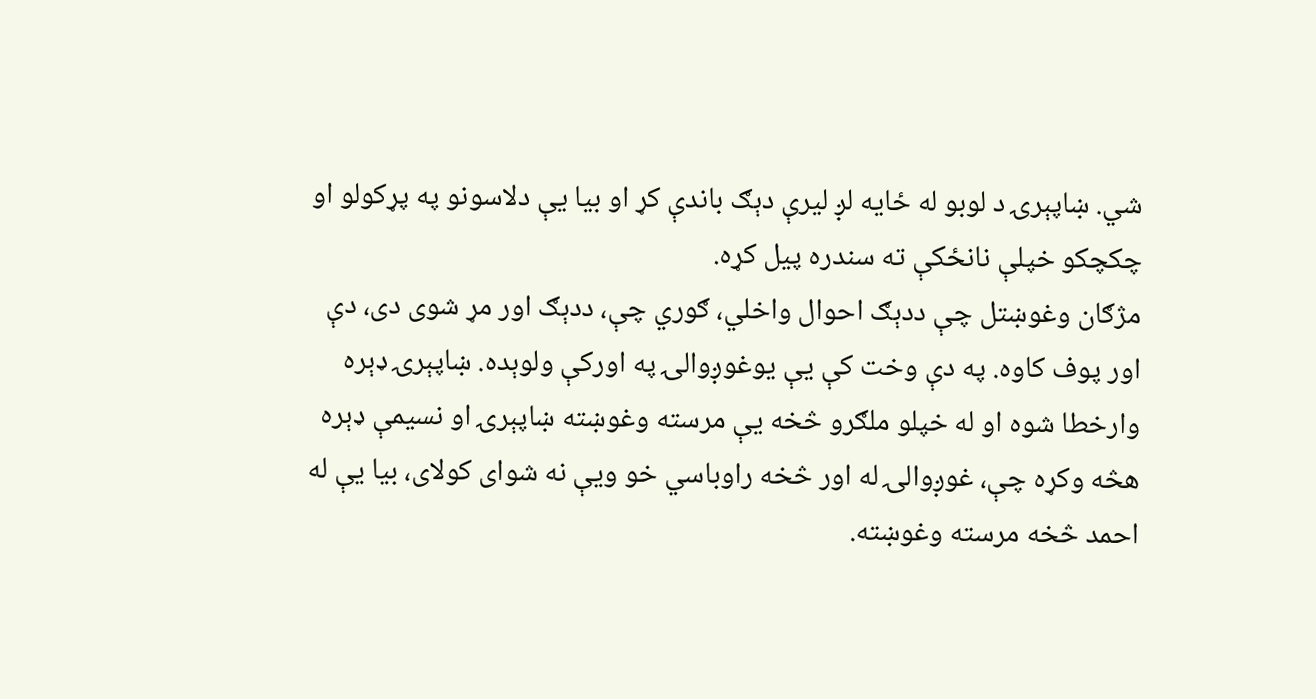شي. ښاپېرۍ د لوبو له ځايه لږ ليرې دېګ باندې کړ او بيا يې دلاسونو په پړکولو او چکچکو خپلې نانځکې ته سندره پيل کړه.
مژګان وغوښتل چې ددېګ احوال واخلي، ګوري چې، ددېګ اور مړ شوى دی، دې اور پوف کاوه. په دې وخت کې يې يوغوږوالۍ په اورکې ولوېده. ښاپېرۍ ډېره وارخطا شوه او له خپلو ملګرو څخه يې مرسته وغوښته ښاپېرۍ او نسيمې ډېره هڅه وکړه چې، غوږوالۍ له اور څخه راوباسي خو ويې نه شوای کولاى، بيا يې له احمد څخه مرسته وغوښته.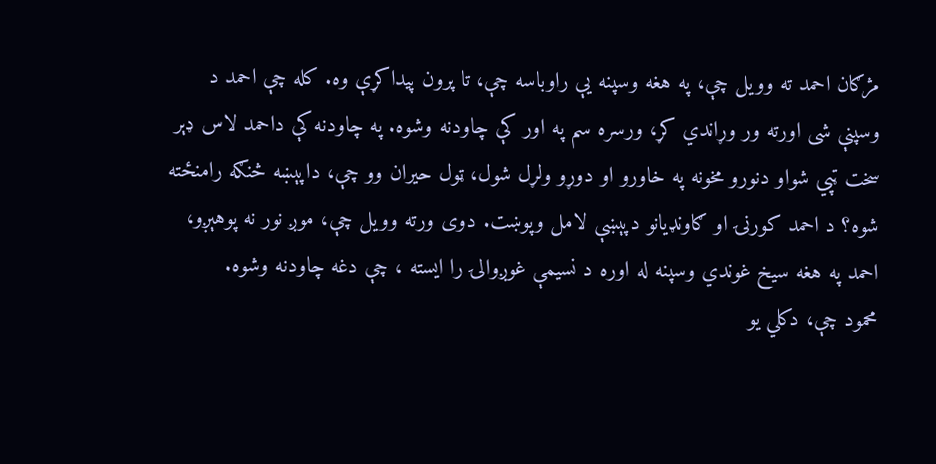مژګان احمد ته وويل چې، په هغه وسپنه يې راوباسه چې، تا پرون پيداکړې وه. کله چې احمد د وسپنې شی اورته ور وړاندي کړ، ورسره سم په اور کې چاودنه وشوه. په چاودنه کې داحمد لاس ډېر سخت ټپي شواو دنورو مخونه په خاورو او دوړو ولړل شول، ټول حيران وو چې، داپېښه څنګه رامنځته شوه؟ د احمد کورنۍ او ګاونډيانو دپېښې لامل وپوښت. دوی ورته وويل چې، موږ نور نه پوهېږو، احمد په هغه سيخ غوندي وسپنه له اوره د نسيمې غوږوالۍ را ايسته ، چې دغه چاودنه وشوه.
محمود چې، دکلي يو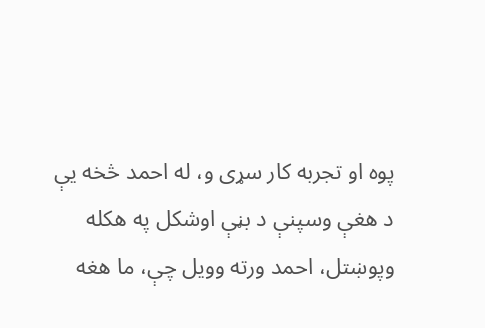پوه او تجربه کار سړى و، له احمد څخه يې د هغې وسپنې د بڼې اوشکل په هکله وپوښتل، احمد ورته وويل چې، ما هغه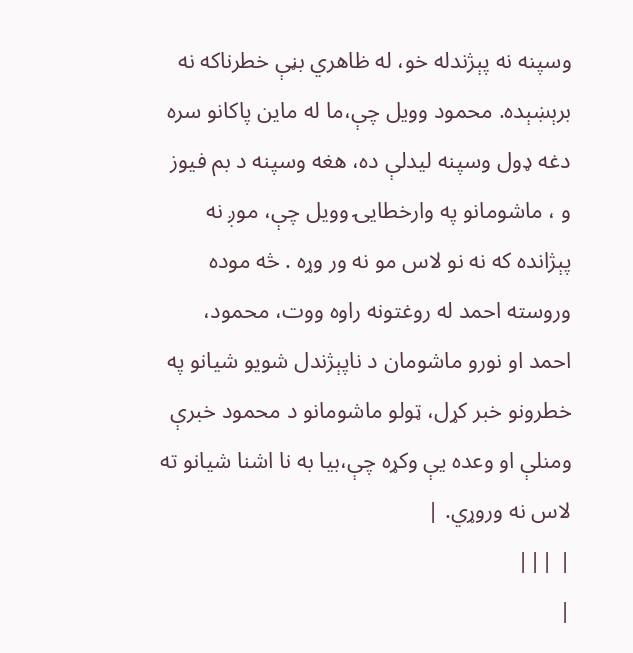وسپنه نه پېژندله خو، له ظاهري بڼې خطرناکه نه برېښېده. محمود وويل چې،ما له ماين پاکانو سره دغه ډول وسپنه ليدلې ده، هغه وسپنه د بم فيوز و ، ماشومانو په وارخطايۍ وويل چې، موږ نه پېژانده که نه نو لاس مو نه ور وړه . څه موده وروسته احمد له روغتونه راوه ووت، محمود، احمد او نورو ماشومان د ناپېژندل شويو شيانو په خطرونو خبر کړل، ټولو ماشومانو د محمود خبرې ومنلې او وعده يې وکړه چې،بيا به نا اشنا شيانو ته لاس نه وروړي. |
| |||
|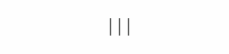|||